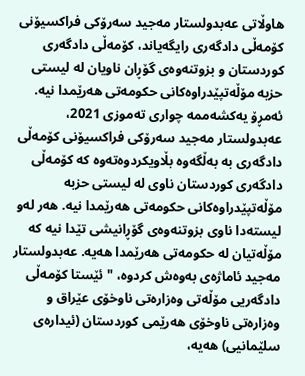هاوڵاتى عه‌بدولستار مه‌جید سه‌رۆکى فراکسیۆنى کۆمه‌ڵى دادگه‌رى رایگه‌یاند، کۆمه‌ڵى دادگه‌رى کوردستان و بزوتنه‌وه‌ى گۆڕان ناویان له‌ لیستى حزبه‌ مۆڵه‌تپێدراوه‌کانى حکومه‌تى هه‌رێمدا نیه‌. ئه‌مڕۆ یه‌کشه‌ممه‌ چوارى ته‌موزى 2021، عه‌بدولستار مه‌جید سه‌رۆکى فراکسیۆنى کۆمه‌ڵى دادگه‌رى به‌ به‌ڵگه‌وه‌ بڵاویکردوه‌ته‌وه‌ که‌ کۆمه‌ڵى دادگه‌رى کوردستان ناوى له‌ لیستى حزبه‌ مۆڵه‌تپێدراوه‌کانى حکومه‌تى هه‌رێمدا نیه‌. هه‌ر له‌و لیسته‌دا ناوى بزوتنه‌وه‌ى گۆڕانیشى تێدا نیه‌ که‌ مۆڵه‌تیان له‌ حکومه‌تى هه‌رێمدا هه‌یه‌. عه‌بدولستار مه‌جید ئاماژه‌ى به‌وه‌ش کردوه‌، "ئێستا کۆمه‌ڵى دادگه‌ریى مۆڵه‌تى وه‌زاره‌تى ناوخۆى عێراق و وه‌زاره‌تى ناوخۆى هه‌رێمى کوردستان (ئیداره‌ى سلێمانیی) هه‌یه‌،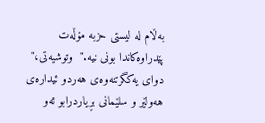به‌ڵام له‌ لیستى حزبه‌ مۆڵه‌ت پێدراوه‌کاندا بونى نیه‌."  وتوشیه‌تی،" دواى یه‌کگرتنه‌وه‌ى هه‌ردو ئیداره‌ى هه‌ولێر و سلێمانى بڕیاردرابو ئه‌و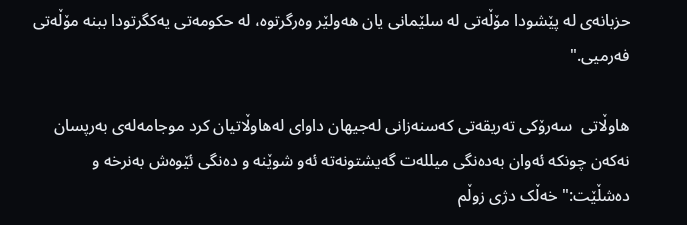حزبانه‌ى له‌ پێشودا مۆڵه‌تى له‌ سلێمانى یان هه‌ولێر وه‌رگرتوه‌، له‌ حکومه‌تى یه‌کگرتودا ببنه‌ مۆڵه‌تى فه‌رمیی."

هاوڵاتى  سه‌رۆکى ته‌ریقه‌تى که‌سنه‌زانى له‌جیهان داواى له‌هاوڵاتیان کرد موجامه‌له‌ى به‌رپسان نه‌که‌ن چونکه‌ ئه‌وان به‌ده‌نگى میلله‌ت گه‌یشتونه‌ته‌ ئه‌و شوێنه‌ و ده‌نگى ئێوه‌ش به‌نرخه‌ و ده‌شڵێت:" خه‌ڵک دژى زوڵم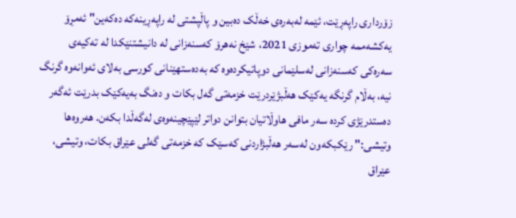زۆردارى راپه‌ڕێت، ئێمه‌ له‌به‌ره‌ى خه‌ڵک ده‌بین و پاڵپشتى له‌ راپه‌ڕینه‌که‌ ده‌که‌ین" ئه‌مڕۆ یه‌کشه‌ممه‌ چوارى ته‌موزى 2021، شێخ نه‌هرۆ که‌سنه‌زانى له‌ دانیشتنێکدا له‌ ته‌کیه‌ى سه‌ره‌کى که‌سنه‌زانى له‌سلێمانى دوپاتیکرده‌وه‌ که‌ به‌ده‌ستهێنانى کورسى به‌لاى ئه‌وانه‌وه‌ گرنگ نیه‌، به‌ڵام گرنگه‌ یه‌کێک هه‌ڵبژێردرێت خزمه‌تى گه‌ل بکات و ده‌نگ به‌یه‌کێک بدرێت ئه‌گه‌ر ده‌ستدرێژى کرده‌ سه‌ر مافى هاوڵاتیان بتوانن دواتر لێپێچینه‌وه‌ى له‌گه‌ڵدا بکه‌ن. هه‌روه‌ها وتیشى:" رێکبکه‌ون له‌سه‌ر هه‌ڵبژاردنى که‌سێک که‌ خزمه‌تى گه‌لى عێراق بکات، وتیشی، عێراق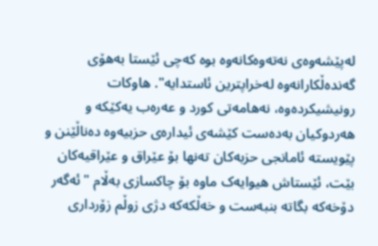له‌پێشه‌وه‌ى نه‌ته‌وه‌کانه‌وه‌ بوه‌ که‌چى ئێستا به‌هۆى گه‌نده‌ڵکارانه‌وه‌ له‌خراپترین ئاستدایه‌". هاوکات رونیشیکرده‌وه‌، نه‌هامه‌تى کورد و عه‌ره‌ب یه‌کێکه‌ و هه‌ردوکیان به‌ده‌ست کێشه‌ى ئیداره‌ى حزبیه‌وه‌ ده‌ناڵێنن و پێویسته‌ ئامانجى حزبه‌کان ته‌نها بۆ عێراق و عێراقیه‌کان بێت، ئێستاش هیوایه‌ک ماوه‌ بۆ چاکسازى به‌ڵام "ئه‌گه‌ر دۆخه‌که‌ بگاته‌ بنبه‌ست و خه‌ڵکه‌که‌ دژى زوڵم زۆردارى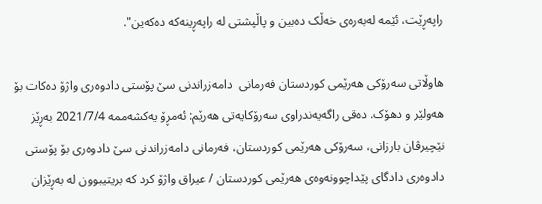راپه‌ڕێت، ئێمه‌ له‌به‌ره‌ى خه‌ڵک ده‌بین و پاڵپشتى له‌ راپه‌ڕینه‌که‌ ده‌که‌ین".

هاوڵاتى سه‌رۆکى هه‌رێمى کوردستان فه‌رمانى  دامه‌زراندنى سێ پۆستى دادوه‌رى واژۆ ده‌کات بۆ هه‌ولێر و دهۆک. ده‌قى راگه‌یه‌ندراوى سه‌رۆکایه‌تى هه‌رێم: ئه‌مڕۆ یه‌کشه‌ممه‌ 2021/7/4 به‌ڕێز نێچیرڤان بارزانى، سه‌رۆکى هه‌رێمى کوردستان، فه‌رمانى دامه‌زراندنى سێ دادوه‌رى بۆ پۆستى دادوه‌رى دادگاى پێداچوونه‌وه‌ى هه‌رێمى کوردستان / عیراق واژۆ کرد که‌ بریتیبوون له‌ به‌ڕێزان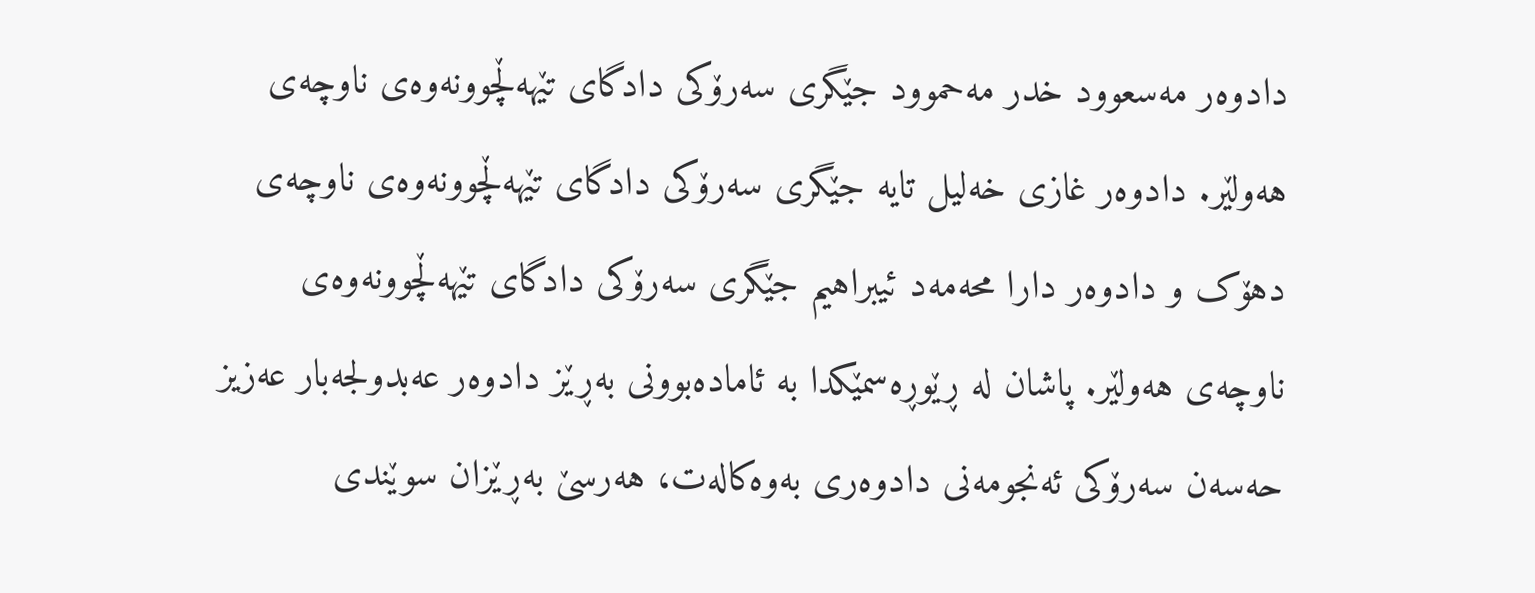دادوه‌ر مه‌سعوود خدر مه‌حموود جێگرى سه‌رۆکى دادگاى تێهه‌ڵچوونه‌وه‌ى ناوچه‌ى هه‌ولێر. دادوه‌ر غازى خه‌لیل تایه‌ جێگرى سه‌رۆکى دادگاى تێهه‌ڵچوونه‌وه‌ى ناوچه‌ى دهۆک و دادوه‌ر دارا محه‌مه‌د ئیبراهیم جێگرى سه‌رۆکى دادگاى تێهه‌ڵچوونه‌وه‌ى ناوچه‌ى هه‌ولێر. پاشان له‌ ڕێوڕه‌سمێکدا به‌ ئاماده‌بوونى به‌ڕێز دادوه‌ر عه‌بدولجه‌بار عه‌زیز حه‌سه‌ن سه‌رۆکى ئه‌نجومه‌نى دادوه‌رى به‌وه‌کاله‌ت، هه‌رسێ به‌ڕێزان سوێندى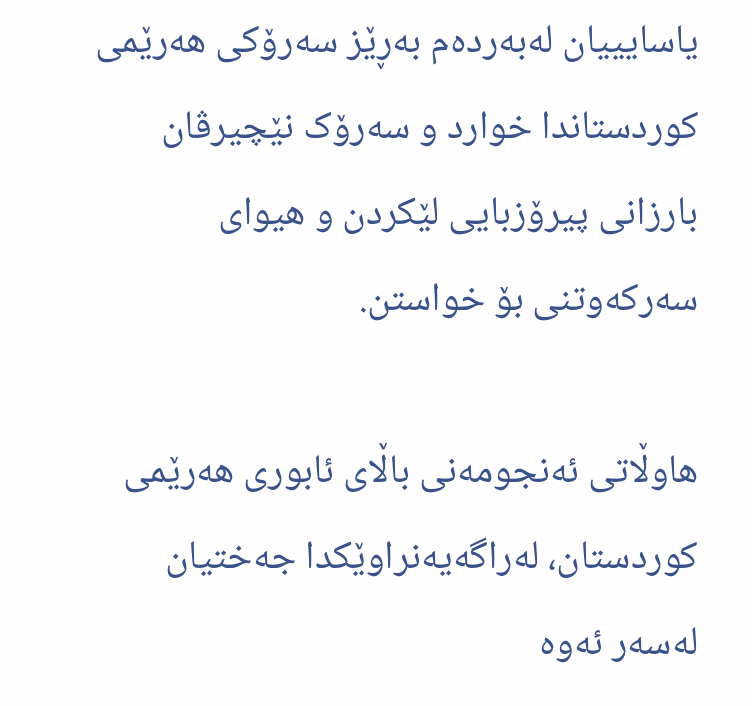یاسایییان له‌به‌رده‌م به‌ڕێز سه‌رۆکى هه‌رێمى کوردستاندا خوارد و سه‌رۆک نێچیرڤان بارزانى پیرۆزبایى لێکردن و هیواى سه‌رکه‌وتنى بۆ خواستن.

هاوڵاتى ئه‌نجومه‌نى باڵاى ئابورى هه‌رێمى کوردستان، له‌راگه‌یه‌نراوێکدا جه‌ختیان له‌سه‌ر ئه‌وه‌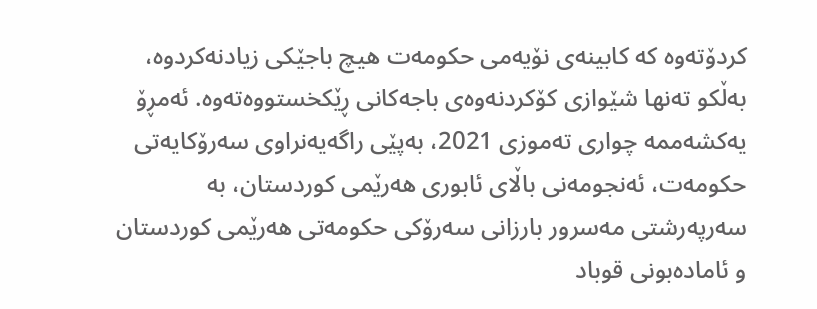کردۆته‌وه‌ که‌ کابینه‌ى نۆیه‌مى حکومه‌ت هیچ باجێکى زیادنه‌کردوه‌، به‌ڵکو ته‌نها شێوازى کۆکردنه‌وه‌ى باجه‌کانى ڕێکخستووه‌ته‌وه‌. ئه‌مڕۆ یه‌کشه‌ممه‌ چوارى ته‌موزى 2021، به‌پێى راگه‌یه‌نراوى سه‌رۆکایه‌تى حکومه‌ت، ئه‌نجومه‌نى باڵاى ئابورى هه‌رێمى کوردستان، به‌ سه‌رپه‌رشتى مه‌سرور بارزانى سه‌رۆکى حکومه‌تى هه‌رێمى کوردستان  و ئاماده‌بونى قوباد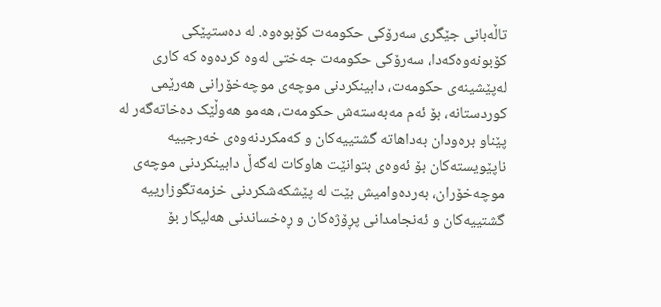تاڵه‌بانى جێگرى سه‌رۆکى حکومه‌ت کۆبوه‌وه‌. له‌ ده‌ستپێکى کۆبونه‌وه‌که‌دا، سه‌رۆکى حکومه‌ت جه‌ختى له‌وه‌ کرده‌وه‌ که‌ کارى له‌پێشینه‌ى حکومه‌ت، دابینکردنى موچه‌ى موچه‌خۆرانى هه‌رێمى کوردستانه‌، بۆ ئه‌م مه‌به‌سته‌ش حکومه‌ت، هه‌مو هه‌وڵێک ده‌خاته‌گه‌ر له‌ پێناو بره‌ودان به‌داهاته‌ گشتییه‌کان و که‌مکردنه‌وه‌ى خه‌رجییه‌ ناپێویسته‌کان بۆ ئه‌وه‌ى بتوانێت هاوکات له‌گه‌ڵ دابینکردنى موچه‌ى موچه‌خۆران، به‌رده‌وامیش بێت له‌ پێشکه‌شکردنى خزمه‌تگوزارییه‌ گشتییه‌کان و ئه‌نجامدانى پڕۆژه‌کان و ڕه‌خساندنى هه‌لیکار بۆ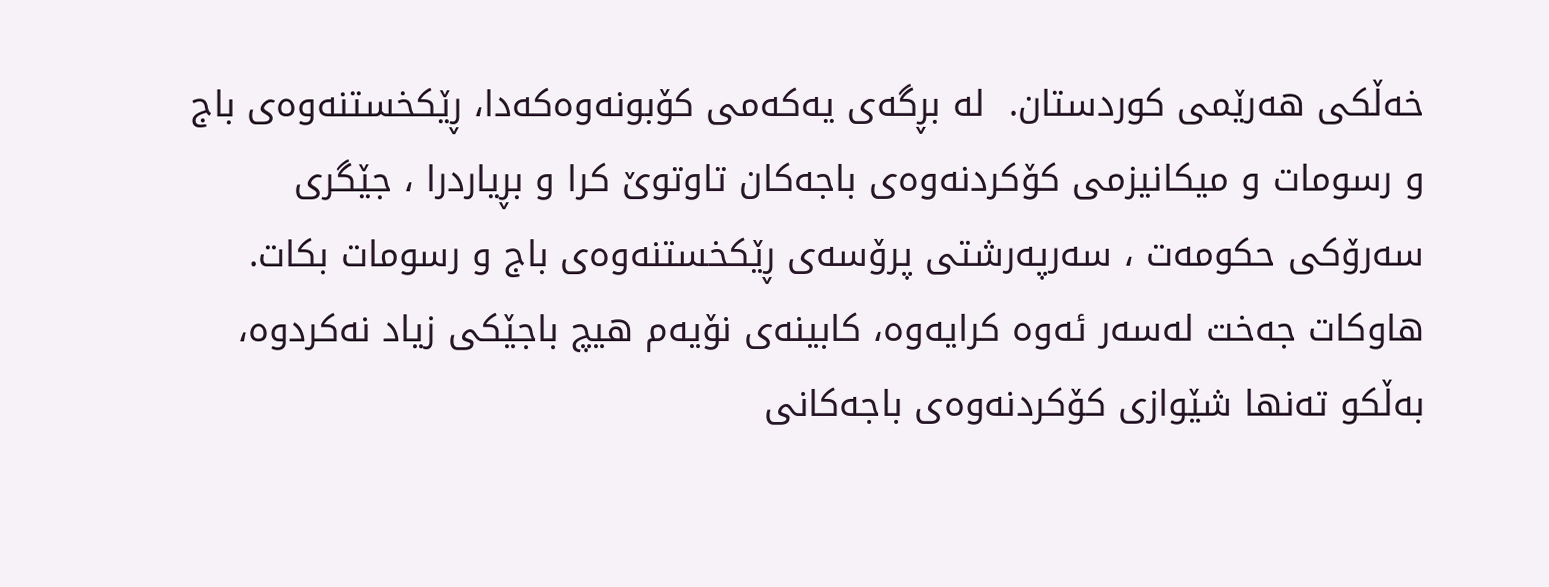خه‌ڵکى هه‌رێمى کوردستان.  له‌ بڕگه‌ى یه‌که‌مى کۆبونه‌وه‌که‌دا، ڕێکخستنه‌وه‌ى باج و رسومات و میکانیزمى کۆکردنه‌وه‌ى باجه‌کان تاوتوێ کرا و بڕیاردرا ، جێگرى سه‌رۆکى حکومه‌ت ، سه‌رپه‌رشتى پرۆسه‌ى ڕێکخستنه‌وه‌ى باج و رسومات بکات. هاوکات جه‌خت له‌سه‌ر ئه‌وه‌ کرایه‌وه‌، کابینه‌ى نۆیه‌م هیچ باجێکى زیاد نه‌کردوه‌، به‌ڵکو ته‌نها شێوازى کۆکردنه‌وه‌ى باجه‌کانى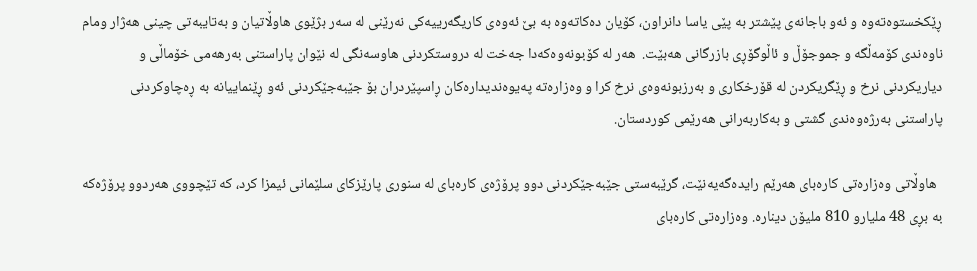ڕێکخستوه‌ته‌وه‌ و ئه‌و باجانه‌ى پێشتر به‌ پێى یاسا دانراون، کۆیان ده‌کاته‌وه‌ به‌ بێ ئه‌وه‌ى کاریگه‌رییه‌کى نه‌رێنى له‌ سه‌ر بژێوى هاوڵاتیان و به‌تایبه‌تى چینى هه‌ژار ومام ناوه‌ندى کۆمه‌ڵگه‌ و جموجۆڵ و ئاڵوگۆڕى بازرگانى هه‌بێت.  هه‌ر له‌ کۆبونه‌وه‌که‌دا جه‌خت له‌ دروستکردنى هاوسه‌نگى له‌ نێوان پاراستنى به‌رهه‌مى خۆماڵى و دیاریکردنى نرخ و ڕێگریکردن له‌ قۆرخکارى و به‌رزبونه‌وه‌ى نرخ کرا و وه‌زاره‌ته‌ په‌یوه‌ندیداره‌کان ڕاسپێردران بۆ جێبه‌جێکردنى ئه‌و ڕێنماییانه‌ به‌ ڕه‌چاوکردنى پاراستنى به‌رژه‌وه‌ندى گشتى و به‌کاربه‌رانى هه‌رێمى کوردستان.

  هاوڵاتى وه‌زاره‌تى كارەباى هه‌رێم رایده‌گه‌یه‌نێت، گرێبەستی جێبەجێكردنی دوو پرۆژەی كارەبای لە سنوری پارێزكای سلێمانی ئیمزا كرد، كه‌ تێچووى هه‌ردوو پرۆژه‌كه‌ به‌ بڕى 48 ملیارو 810 ملیۆن دیناره‌. وه‌زاره‌تى كارەباى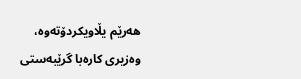هه‌رێم یڵاویكردۆته‌وه‌، وەزیری كارەبا گرێبەستی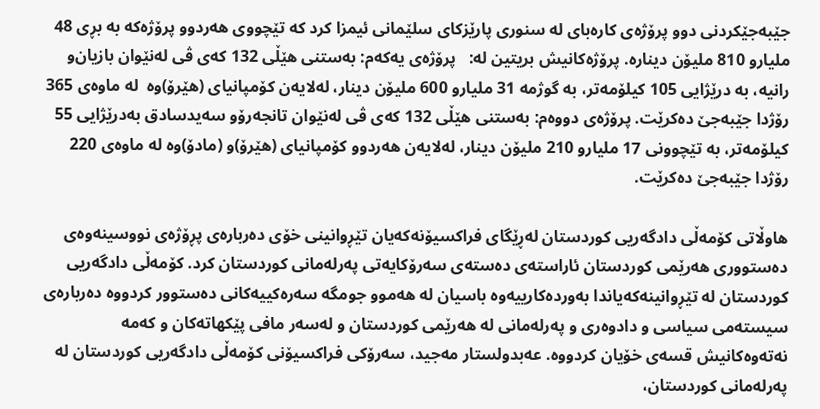جێبەجێكردنی دوو پرۆژەی كارەبای لە سنوری پارێزكای سلێمانی ئیمزا كرد كه‌ تێچووى هه‌ردوو پرۆژه‌كه‌ به‌ بڕى 48 ملیارو 810 ملیۆن دیناره‌. پرۆژه‌كانیش بریتین له‌:   پرۆژەی یەكەم: بەستنی هێڵی 132 كەی ڤی لەنێوان بازیان‌و رانیە، بە درێژایی 105 كیلۆمەتر، بە گوژمە 31 ملیارو 600 ملیۆن دینار، لەلایەن كۆمپانیای (هێرۆ)وە  لە ماوەی 365 رۆژدا جێبەجێ دەكرێت. پرۆژەی دووەم: بەستنی هێڵی 132 كەی ڤی لەنێوان تانجەرۆو سەیدسادق بەدرێژایی 55 كیلۆمەتر، بە تێچوونی 17 ملیارو 210 ملیۆن دینار، لەلایەن هەردوو كۆمپانیای (هێرۆ)و (مادۆ)وە لە ماوەی 220 رۆژدا جێبەجێ دەكرێت.

هاوڵاتى كۆمەڵی دادگەریی كوردستان لەڕێگای فراكسیۆنەكەیان تێڕوانینی خۆی دەربارەی پڕۆژەی نووسینەوەی دەستووری ھەرێمی كوردستان ئاراستەی دەستەی سەرۆكایەتی پەرلەمانی كوردستان كرد. كۆمەڵی دادگەریی كوردستان لە تێڕوانینەكەیاندا بەوردەكارییەوە باسیان لە ھەموو جومگە سەرەكییەكانی دەستوور كردووە دەربارەی سیستەمی سیاسی و دادوەری و پەرلەمانی لە ھەرێمی كوردستان و لەسەر مافی پێكھاتەكان و كەمە نەتەوەكانیش قسەی خۆیان كردووە. عەبدولستار مەجید، سەرۆكی فراكسیۆنی كۆمەڵی دادگەریی كوردستان لە پەرلەمانی كوردستان،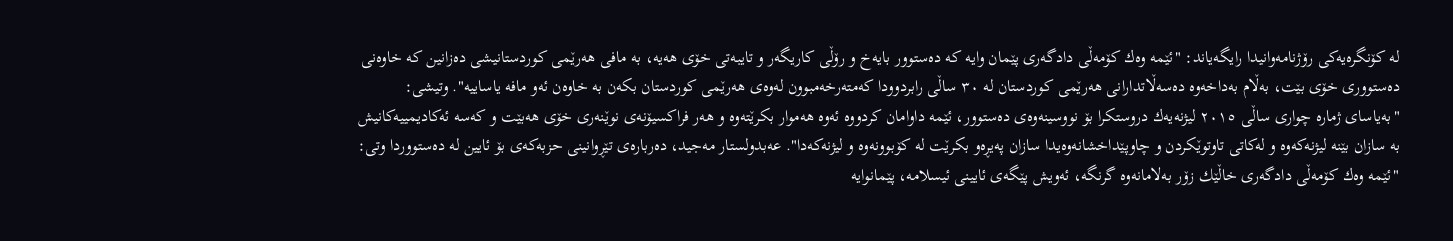لە كۆنگرەیەكی رۆژنامەوانیدا رایگەیاند: "ئێمە وەك كۆمەڵی دادگەری پێمان وایە كە دەستوور بایەخ و رۆڵی كاریگەر و تایبەتی خۆی ھەیە، بە مافی ھەرێمی كوردستانیشی دەزانین كە خاوەنی دەستووری خۆی بێت، بەڵام بەداخەوە دەسەڵاتدارانی ھەرێمی كوردستان لە ٣٠ ساڵی رابردوودا كەمتەرخەمبوون لەوەی ھەرێمی كوردستان بكەن بە خاوەن ئەو مافە یاساییە". وتیشی: "بەیاسای ژمارە چواری ساڵی ٢٠١٥ لیژنەیەك دروستكرا بۆ نووسینەوەی دەستوور، ئێمە داوامان كردووە ئەوە ھەموار بكرێتەوە و ھەر فراكسیۆنەی نوێنەری خۆی ھەبێت و كەسە ئەكادیمییەكانیش بە سازان بێنە لیژنەكەوە و لەكاتی تاوتوێكردن و چاوپێداخشانەوەیدا سازان پەیڕەو بكرێت لە كۆبوونەوە و لیژنەكەدا". عەبدولستار مەجید، دەربارەی تێڕوانینی حزبەكەی بۆ ئایین لە دەستووردا وتی: "ئێمە وەك كۆمەڵی دادگەری خاڵێك زۆر بەلامانەوە گرنگە، ئەویش پێگەی ئایینی ئیسلامە، پێمانوایە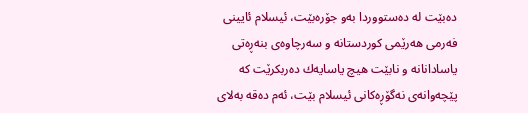دەبێت لە دەستووردا بەو جۆرەبێت، ئیسلام ئایینی فەرمی ھەرێمی كوردستانە و سەرچاوەی بنەڕەتی یاسادانانە و نابێت ھیچ یاسایەك دەربكرێت كە پێچەوانەی نەگۆڕەكانی ئیسلام بێت، ئەم دەقە بەلای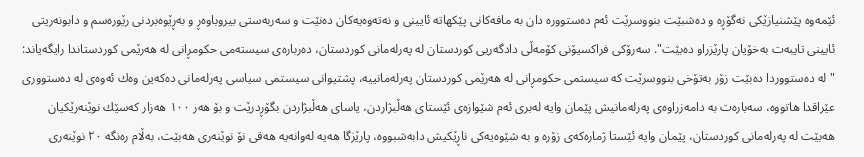ئێمەوە پێشنیازێكی نەگۆڕە و دەشبێت بنووسرێت ئەم دەستوورە دان بە مافەكانی پێكھاتە ئایینی و نەتەوەیەكان دەنێت و سەربەستی بیروباوەڕ و بەڕێوەبردنی رێورەسم و دابونەریتی ئایینی تایبەت بەخۆیان پارێزراو دەبێت". سەرۆكی فراكسیۆنی كۆمەڵی دادگەریی كوردستان لە پەرلەمانی كوردستان، دەربارەی سیستەمی حكومڕانی لە ھەرێمی كوردستاندا رایگەیاند: "لە دەستووردا دەبێت زۆر بەتۆخی بنووسرێت كە سیستمی حكومڕانی لە ھەرێمی كوردستان پەرلەمانییە، پشتیوانی سیستمی سیاسی پەرلەمانی دەكەین وەك ئەوەی لە دەستووری عێراقدا ھاتووە، سەبارەت بە دامەزراوەی پەرلەمانیش پێمان وایە لەبری ئەم شێوازەی ئێستای ھەڵبژاردن، یاسای ھەڵبژاردن بگۆڕدرێت و بۆ ھەر ١٠٠ ھەزار كەسێك نوێنەرێكیان ھەبێت لە پەرلەمانی كوردستان، پێمان وایە ئێستا ژمارەكەی زۆرە و بە شێوەیەكی ناڕێكیش دابەشبووە، پارێزگا ھەیە لەوانەیە ھەقی نۆ نوێنەری ھەبێت، بەڵام رەنگە ٢٠ نوێنەری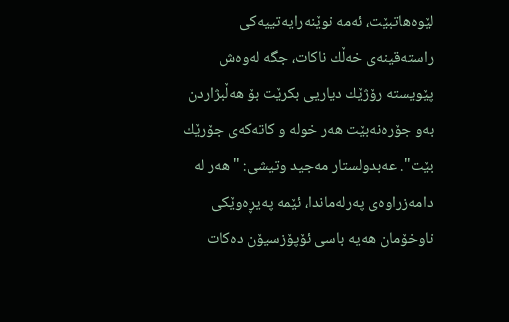لێوەھاتبێت، ئەمە نوێنەرایەتییەكی راستەقینەی خەڵك ناكات، جگە لەوەش پێویستە رۆژێك دیاریی بكرێت بۆ ھەڵبژاردن بەو جۆرەنەبێت ھەر خولە و كاتەكەی جۆرێك بێت". عەبدولستار مەجید وتیشی: "ھەر لە دامەزراوەی پەرلەماندا، ئێمە پەیڕەوێكی ناوخۆمان ھەیە باسی ئۆپۆزسیۆن دەكات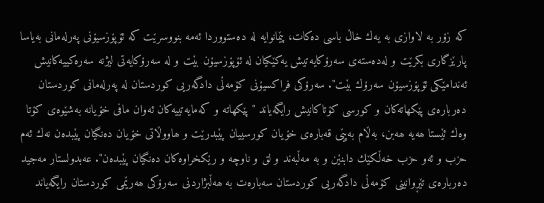كە زۆر بە لاوازی بە یەك خاڵ باسی دەكات، پێمانوایە لە دەستووردا ئەمە بنووسرێت كە ئۆپۆزسیۆنی پەرلەمانی بەیاسا پارێزگاری بكرێت و لەدەستەی سەرۆكایەتیش یەكێكیان لە ئۆپۆزسیۆن بێت و لە سەرۆكایەتی لیژنە سەرەكییەكانیش ئەندامێكی ئۆپۆزسیۆن سەرۆك بێت". سەرۆكی فراكسیۆنی كۆمەڵی دادگەریی كوردستان لە پەرلەمانی كوردستان دەربارەی پێكھاتەكان و كورسی كۆتاكانیش رایگەیاند "پێكھاتە و كەمایەتییەكان ئەوان مافی خۆیانە بەشێوەی كۆتا وەك ئێستا ھەیە ھەبن، بەڵام بەپێی قەبارەی خۆیان كورسییان پێبدرێت و ھاووڵاتی خۆیان دەنگیان پێبدەن نەك ئەم حزب و ئەو حزب خەڵكێك دابنێن و بە مەڵبەند و لق و ناوچە و رێكخراوەكان دەنگیان پێبدەن". عەبدولستار مەجید دەربارەی تێڕوانینی كۆمەڵی دادگەریی كوردستان سەبارەت بە ھەڵبژاردنی سەرۆكی ھەرێمی كوردستان رایگەیاند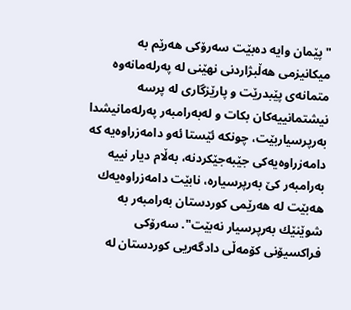"پێمان وایە دەبێت سەرۆكی ھەرێم بە میكانیزمی ھەڵبژاردنی نھێنی لە پەرلەمانەوە متمانەی پێبدرێت و پارێزگاری لە پرسە نیشتمانییەكان بكات و لەبەرامبەر پەرلەمانیشدا بەرپرسیاربێت، چونكە ئێستا ئەو دامەزراوەیە كە دامەزراوەیەكی جێبەجێكردنە، بەڵام دیار نییە بەرامبەر كێ بەرپرسیارە، نابێت دامەزراوەیەك ھەبێت لە ھەرێمی كوردستان بەرامبەر بە شوێنێك بەرپرسیار نەبێت". سەرۆكی فراكسیۆنی كۆمەڵی دادگەریی كوردستان لە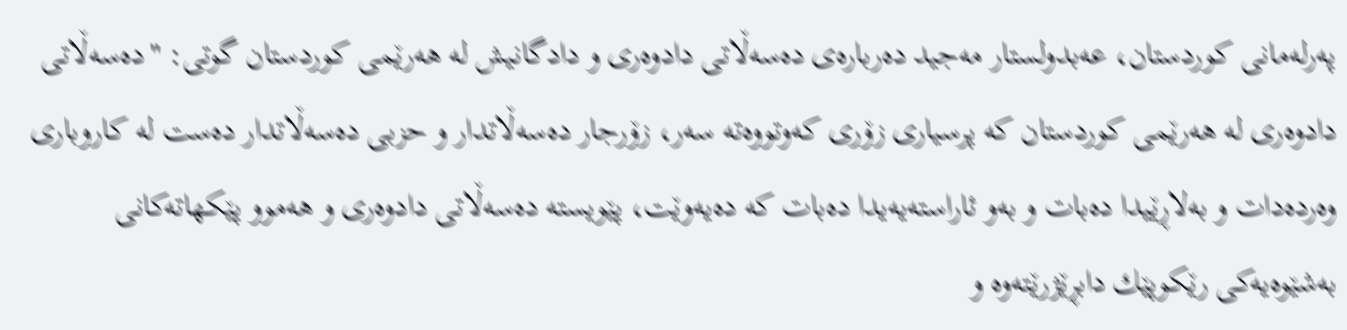پەرلەمانی كوردستان، عەبدولستار مەجید دەربارەی دەسەڵاتی دادوەری و دادگانیش لە ھەرێمی كوردستان گوتی: "دەسەڵاتی دادوەری لە ھەرێمی كوردستان كە پرسیاری زۆری كەوتووەتە سەر، زۆرجار دەسەڵاتدار و حزبی دەسەڵاتدار دەست لە كاروباری وەردەدات و بەلاڕێیدا دەبات و بەو ئاراستەیەیدا دەبات كە دەیەوێت، پێویستە دەسەڵاتی دادوەری و ھەموو پێكھاتەكانی بەشێوەیەكی رێكوپێك دابڕێژرێتەوە و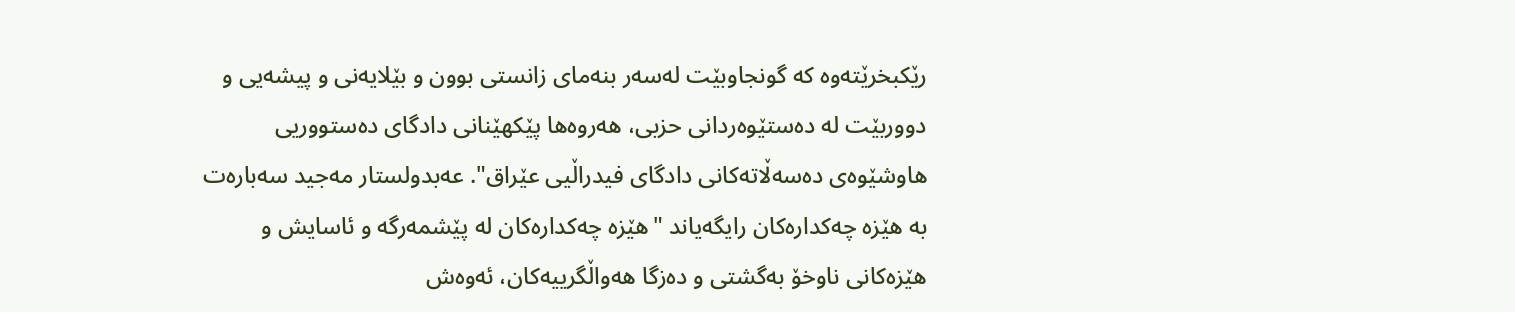رێكبخرێتەوە كە گونجاوبێت لەسەر بنەمای زانستی بوون و بێلایەنی و پیشەیی و دووربێت لە دەستێوەردانی حزبی، ھەروەھا پێكھێنانی دادگای دەستووریی ھاوشێوەی دەسەڵاتەكانی دادگای فیدراڵیی عێراق". عەبدولستار مەجید سەبارەت بە ھێزە چەكدارەكان رایگەیاند "ھێزە چەكدارەكان لە پێشمەرگە و ئاسایش و ھێزەكانی ناوخۆ بەگشتی و دەزگا ھەواڵگرییەكان، ئەوەش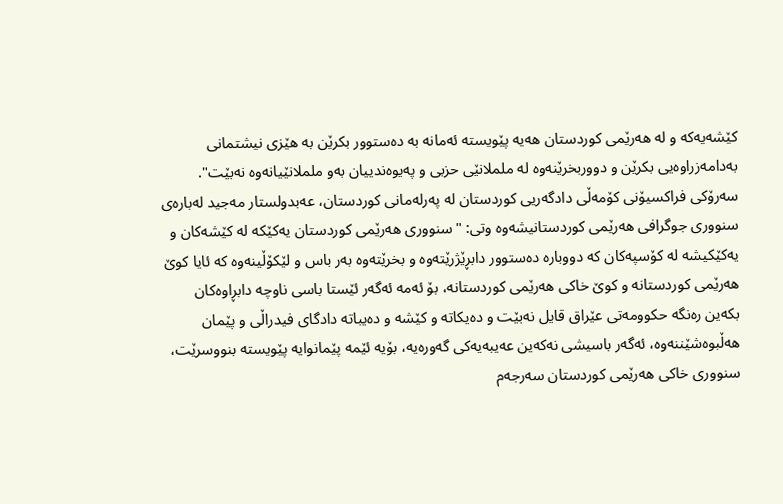كێشەیەكە و لە ھەرێمی كوردستان ھەیە پێویستە ئەمانە بە دەستوور بكرێن بە ھێزی نیشتمانی بەدامەزراوەیی بكرێن و دووربخرێنەوە لە ململانێی حزبی و پەیوەندییان بەو ململانێیانەوە نەبێت". سەرۆكی فراكسیۆنی كۆمەڵی دادگەریی كوردستان لە پەرلەمانی كوردستان، عەبدولستار مەجید لەبارەی سنووری جوگرافی ھەرێمی كوردستانیشەوە وتی: "سنووری ھەرێمی كوردستان یەكێكە لە كێشەكان و یەكێكیشە لە كۆسپەكان كە دووبارە دەستوور دابڕێژرێتەوە و بخرێتەوە بەر باس و لێكۆڵینەوە كە ئایا كوێ ھەرێمی كوردستانە و كوێ خاكی ھەرێمی كوردستانە، بۆ ئەمە ئەگەر ئێستا باسی ناوچە دابڕاوەكان بكەین رەنگە حكوومەتی عێراق قایل نەبێت و دەیكاتە و كێشە و دەیباتە دادگای فیدراڵی و پێمان ھەڵبوەشێننەوە، ئەگەر باسیشی نەكەین عەیبەیەكی گەورەیە، بۆیە ئێمە پێمانوایە پێویستە بنووسرێت، سنووری خاكی ھەرێمی كوردستان سەرجەم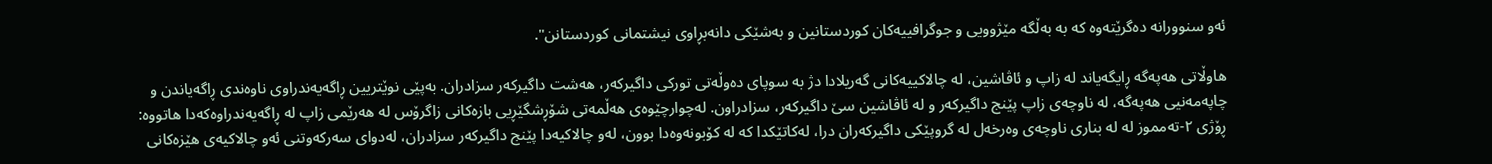ئەو سنوورانە دەگرێتەوە كە بە بەڵگە مێژوویی و جوگرافییەكان كوردستانین و بەشێكی دانەبڕاوی نیشتمانی كوردستانن".

هاوڵاتى هەپەگە ڕایگەیاند لە زاپ و ئاڤاشین، لە چالاکییەکانی گەریلادا دژ بە سوپای دەوڵەتی تورکی داگیرکەر، هەشت داگیرکەر سزادران. بەپێی نوێتریین ڕاگەیەندراوی ناوەندی ڕاگەیاندن و چاپەمەنیی هەپەگە، لە ناوچەی زاپ پێنج داگیرکەر و لە ئاڤاشین سێ داگیرکەر، سزادراون. لەچوارچێوەی هەڵمەتی شۆڕشگێڕیی بازەكانی زاگرۆس لە هەرێمی زاپ لە ڕاگەیەندراوەکەدا هاتووە: ڕۆژی ٢-تەمموز لە لە بناری ناوچەی وەرخەل لە گروپێكی داگیركەران درا، لەکاتێکدا كە لە كۆبونەوەدا بوون، لەو چالاكیەدا پێنج داگیركەر سزادران، لەدوای سەركەوتنی ئەو چالاكیەی هێزەكانی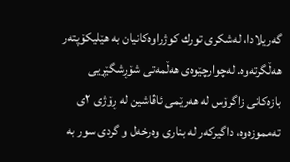گەریلادا، لەشكری تورك كوژراوەکانیان بە هێلیكۆپتەر هەڵگرتەوە. لەچوارچێوەی هەڵمەتی شۆڕشگێڕیی بازەكانی زاگرۆس لە هەرێمی ئاڤاشین لە ڕۆژی ٢ی تەمموزەوە، داگیركەر لە بناری وەرخەل و گردی سور بە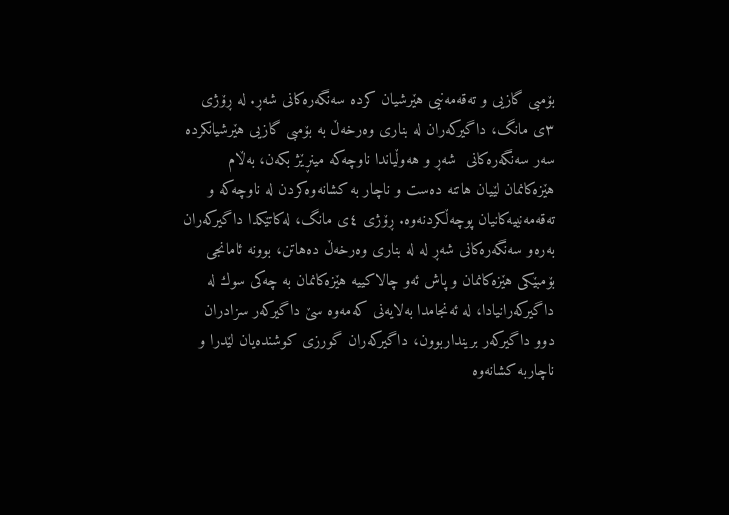بۆمبی گازیی و تەقەمەنیی هێرشیان كردە سەنگەرەکانی شەڕ. لە ڕۆژی ٣ی مانگ، داگیركەران لە بناری وەرخەڵ بە بۆمبی گازیی هێرشیانكردە سەر سەنگەرەكانی  شەڕ و هەوڵیاندا ناوچەكە مینڕێژ بكەن، بەڵام هێزەكانمان لێیان هاتنە دەست و ناچار بە كشانەوەكردن لە ناوچەكە و تەقەمەنییەكانیان پوچەڵكردنەوە. ڕۆژی ٤ی مانگ، لەكاتێكدا داگیركەران بەرەو سەنگەرەكانی شەڕ لە لە بناری وەرخەڵ دەهاتن، بوونە ئامانجی بۆمبێكی هێزەكانمان و پاش ئەو چالاكییە هێزەكانمان بە چەكی سوك لە داگیركەرانیادا، لە ئەنجامدا بەلایەنی كەمەوە سێ داگیركەر سزادران دوو داگیركەر برینداربوون، داگیركەران گورزی کوشندەیان لێدرا و ناچاربە كشانەوە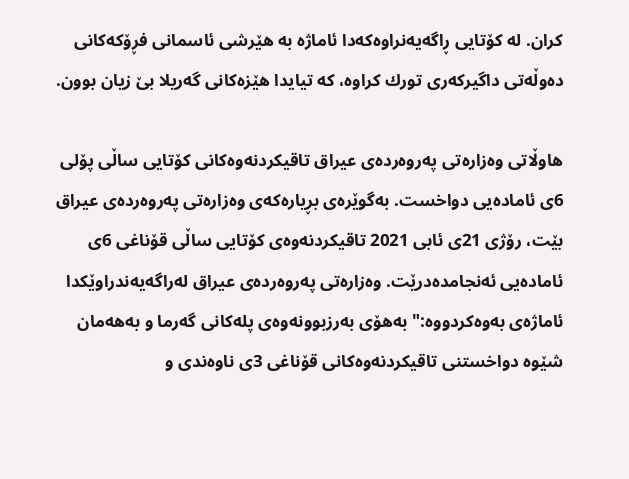كران. لە كۆتایی ڕاگەیەنراوەكەدا ئاماژە بە هێرشی ئاسمانی فڕۆكەكانی دەوڵەتی داگیركەری تورك كراوە، كە تیایدا هێزەكانی گەریلا بێ زیان بوون.

هاوڵاتى وەزارەتی پەروەردەی عیراق تاقیكردنەوەكانی كۆتایی ساڵی پۆلی 6ی ئامادەیی دواخست. بەگوێرەی بڕیارەكەی وەزارەتی پەروەردەی عیراق بێت، رۆژی 21ی ئابی 2021 تاقیكردنەوەی كۆتایی ساڵی قۆناغی 6ی ئامادەیی ئەنجامدەدرێت. وەزارەتی پەروەردەی عیراق لەراگەیەندراوێكدا ئاماژەی بەوەكردووە:" بەهۆی بەرزبوونەوەی پلەكانی گەرما و بەهەمان شێوە دواخستنی تاقیكردنەوەكانی قۆناغی 3ی ناوەندی و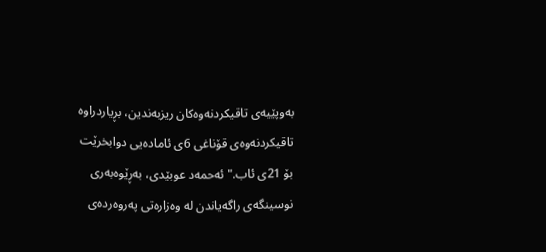بەوپێیەی تاقیكردنەوەكان ریزبەندین، بڕیاردراوە تاقیكردنەوەی قۆناغی 6ی ئامادەیی دوابخرێت بۆ 21ی ئاب." ئەحمەد عوبێدی، بەڕێوەبەری نوسینگەی راگەیاندن لە وەزارەتی پەروەردەی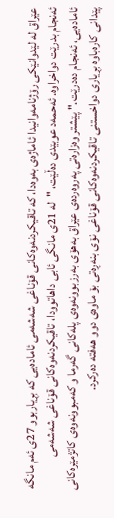عێراق لە لێدوانێکی رۆژنامەوانیدا ئاماژەی بەوەدا، کە تاقیکردنەوەکانی قۆناغی شەشەمی ئامادەیی کە بڕیاربوو 27ی ئەم مانگە ئەنجام بدرێت دواخراوە. ئەحمەد عوبێدی دەڵێت، "لە 21ی مانگی ئابی داھاتوودا، تاقیکردنەوەکانی قۆناغی شەشەمی ئامادەیی، ئەنجام دەدرێت." پێشتر وەزارەتی پەروەردەی عێراق بەهۆی بەرزبوونەوەی پلەکانی گەرما و کەمبوونەوەی کاتژمێرەکانی پێدانی کارەباوە بڕیاری دواخستنی تاقیکردنەوەکانی قۆناغی نۆی بنەڕەتی بۆ ماوەی دوو هەفتە دەرکرد.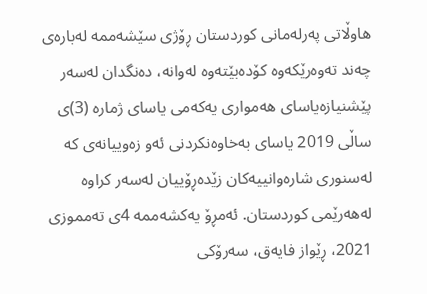هاوڵاتى پەرلەمانی کوردستان ڕۆژی سێشه‌ممه‌ لەبارەی چەند تەوەرێکەوە کۆدەبێتەوە لەوانە، ده‌نگدان له‌سه‌ر پێشنیازەیاسای هەمواری یەكەمی یاسای ژمارە (3)ی ساڵی 2019 یاسای بەخاوەنكردنی ئەو زەوییانەی كە لەسنوری شارەوانییەكان زێدەڕۆییان لەسەر كراوە لەهەرێمی كوردستان. ئەمڕۆ یه‌كشه‌ممه‌ 4ی ته‌مموزی 2021، ڕێواز فایەق، سه‌رۆكی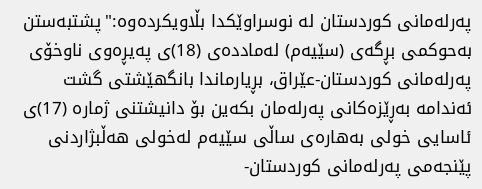په‌رله‌مانى كوردستان لە نوسراوێکدا بڵاویکردەوە:"پشتبه‌ستن به‌حوكمی بڕگه‌ی (سێیه‌م) له‌مادده‌ی (18)ی په‌یڕه‌وی ناوخۆی په‌رله‌مانی كوردستان-عێراق، بڕیارماندا بانگهێشتی گشت ئه‌ندامه‌ به‌ڕێزه‌كانی په‌رله‌مان بكه‌ین بۆ دانیشتنی ژماره‌ (17)ی ئاسایی خولی بەهارەی ساڵی سێیەم له‌خولی هه‌ڵبژاردنی پێنجه‌می په‌رله‌مانی كوردستان-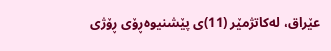عێراق، له‌كاتژمێر (11)ی پێشنیوه‌ڕۆی ڕۆژی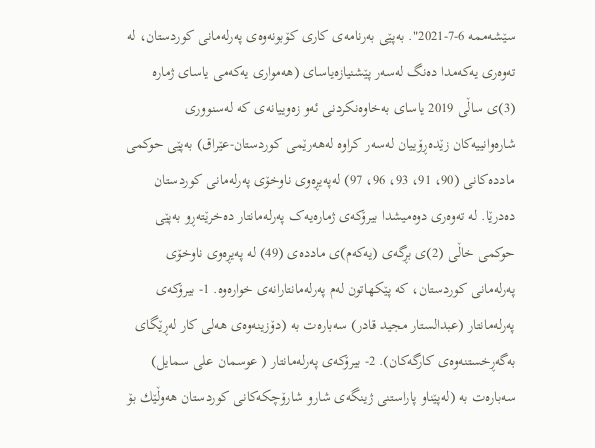سێشه‌ممه‌ 6-7-2021". بەپێی بەرنامەی کاری کۆبونەوەی پەرلەمانی کوردستان، لە تەوەری یەکەمدا ده‌نگ له‌سه‌ر پێشنیازەیاسای (هەمواری یەكەمی یاسای ژمارە (3)ی ساڵی 2019 یاسای بەخاوەنكردنی ئەو زەوییانەی كە لەسنووری شارەوانییەكان زێدەڕۆییان لەسەر كراوە لەهەرێمی كوردستان-عێراق) به‌پێی حوكمی مادده‌كانی (90، 91، 93، 96، 97) له‌په‌یڕه‌وی ناوخۆی په‌رله‌مانی كوردستان دەدرێا. لە تەوەری دوەمیشدا بیرۆكەی ژمارەیەک پەرلەمانتار دەخرێتەڕو بەپێی حوكمی خاڵی (2)ی بڕگەی (یەكەم)ی ماددەی (49) لە پەیڕەوی ناوخۆی پەرلەمانی كوردستان، کە پێکهاتون لەم پەرلەمانتارانەی خوارەوە. 1- بیرۆكەی پەرلەمانتار (عبدالستار مجید قادر) سەبارەت بە (دۆزینەوەی هەلی كار لەڕێگای بەگەڕخستنەوەی كارگەكان). 2- بیرۆكەی پەرلەمانتار ( عوسمان علی سمایل) سەبارەت بە (لەپێناو پاراستنی ژینگەی شارو شارۆچكەكانی كوردستان هەوڵێك بۆ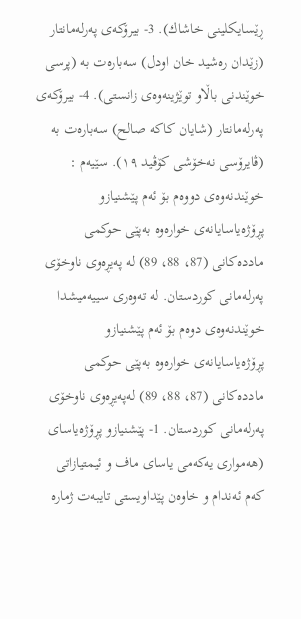ڕێسایكلینی خاشاك). 3- بیرۆكەی پەرلەمانتار (زێدان رەشید خان اودل) سەبارەت بە (پرسی خوێندنی باڵاو توێژینەوەی زانستی). 4- بیرۆكەی پەرلەمانتار (شایان كاكە صالح) سەبارەت بە (ڤایرۆسی نەخۆشی كۆڤید ١٩). سێیەم : خوێندنه‌وه‌ی دووه‌م بۆ ئەم پێشنیازو پڕۆژەیاسایانەی خوارەوە به‌پێی حوكمی مادده‌كانی (87، 88، 89) له‌ په‌یڕه‌وی ناوخۆی په‌رله‌مانی كوردستان. لە تەوەری سییەمیشدا خوێندنه‌وه‌ی دوه‌م بۆ ئەم پێشنیازو پڕۆژەیاسایانەی خوارەوە به‌پێی حوكمی مادده‌كانی (87، 88، 89) له‌په‌یڕه‌وی ناوخۆی په‌رله‌مانی كوردستان. 1- پێشنیازو پڕۆژەیاسای (هەمواری یەكەمی یاسای ماف و ئیمتیازاتی كەم ئەندام و خاوەن پێداویستی تایبەت ژمارە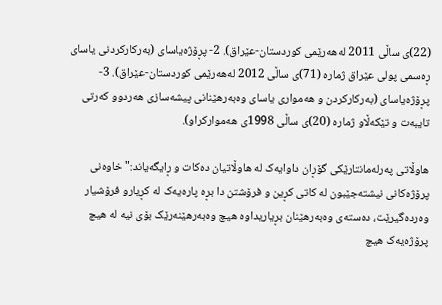(22)ی ساڵی 2011 لەهەرێمی كوردستان-عێراق). 2- پڕۆژەیاسای (بەركاركردنی یاسای ڕەسمی پولی عێراق ژمارە (71)ی ساڵی 2012 لەهەرێمی كوردستان-عێراق). 3- پڕۆژەیاسای (بەركاركردن و هەمواری یاسای وەبەرهێنانی پیشەسازی هەردوو كەرتی تایبەت و تێكەڵاو ژمارە (20)ی ساڵی 1998ی هەمواركراو).

هاوڵاتى پەرلەمانتارێكی گۆڕان داوایەک لە هاوڵاتیان دەکات و ڕایگەیاند:" خاوەنی پرۆژەکانی نیشتەجێبون لە کاتی کڕین و فرۆشتن دا بڕە پارەیەک لە کڕیارو فرۆشیار وەردەگیرێت، دەستەی وەبەرھێنان بڕیاریداوە ھیچ وەبەرھێنەرێک بۆی نیە لە ھیچ پرۆژەیەک ھیچ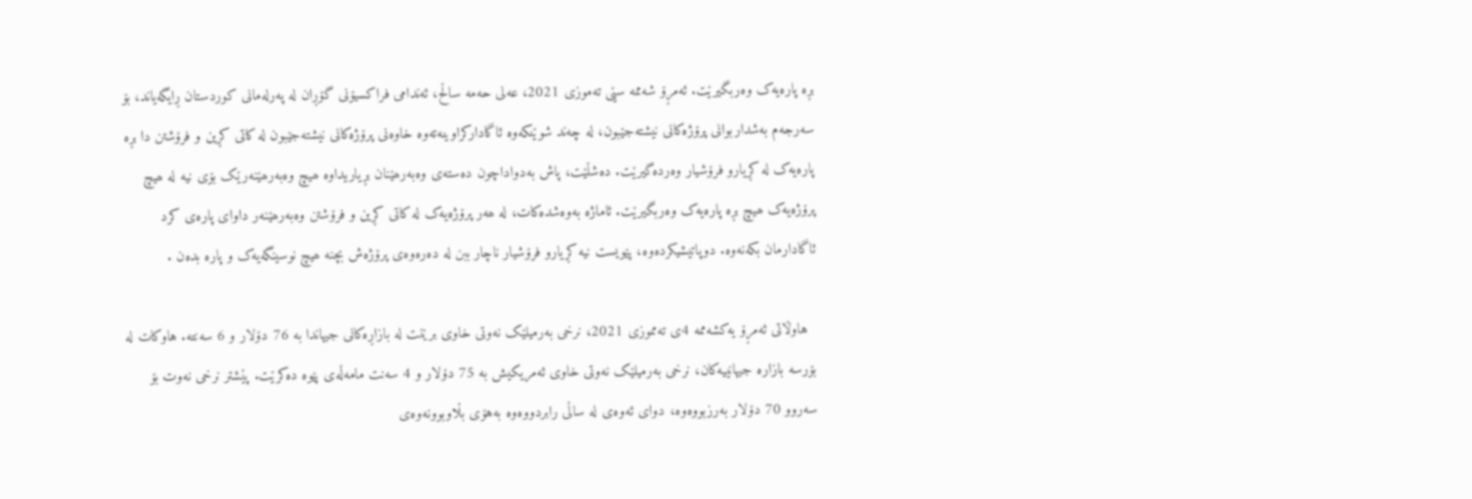بڕە پارەیەک وەربگیرێت. ئه‌مڕۆ شه‌ممه‌ سێى ته‌موزى 2021، عەلی حەمە ساڵح، ئەندامی فراكسیۆنی گۆڕان لە پەرلەمانی كوردستان ڕایگەیاند، بۆ سەرجەم بەشداربوانی پرۆژەکانی نیشتەجێبون، لە چەند شوێنکەوە ئاگادارکراوینەتەوە خاوەنی پرۆژەکانی نیشتەجێبون لە کاتی کڕین و فرۆشتن دا بڕە پارەیەک لە کڕیارو فرۆشیار وەردەگیرێت. دەشڵێت، پاش بەدواداچون دەستەی وەبەرھێنان بڕیاریداوە ھیچ وەبەرھێنەرێک بۆی نیە لە ھیچ پرۆژەیەک ھیچ بڕە پارەیەک وەربگیرێت. ئاماژە بەوەشدەكات، لە ھەر پرۆژەیەک لە کاتی کڕین و فرۆشتن وەبەرھێنەر داوای پارەی کرد ئاگادارمان بکەنەوە. دوپاتیشیكردەوە، پێویست نیە کڕیارو فرۆشیار ناچار ببن لە دەرەوەی پرۆژەش بچنە ھیچ نوسینگەیەک و پارە بدەن .

  هاوڵاتى ئەمڕۆ یه‌كشه‌ممه‌ 4ی ته‌مموزی 2021، نرخی بەرمیلێک نەوتی خاوی برێنت لە بازاڕەکانی جیهاندا بە 76 دۆلار و 6 سەنتە. هاوکات لە بۆرسە بازارە جیهانییەکان، نرخی‌ بەرمیلێک نەوتی‌ خاوی ئەمریکیش بە 75 دۆلار و 4 سەنت مامەڵەی‌ پێوە دەکرێت. پێشتر نرخی نەوت بۆ سەروو 70 دۆلار بەرزبووەوە، دوای ئەوەی لە ساڵی رابردووەوە بەهۆی بڵاوبوونەوەی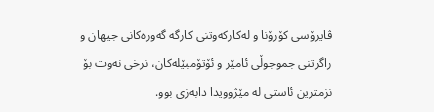ڤایرۆسی کۆرۆنا و لەکارکەوتنی کارگە گەورەکانی جیهان و راگرتنی جموجوڵی ئامێر و ئۆتۆمبێلەکان، نرخی نەوت بۆ نزمترین ئاستی لە مێژوویدا دابەزی بوو.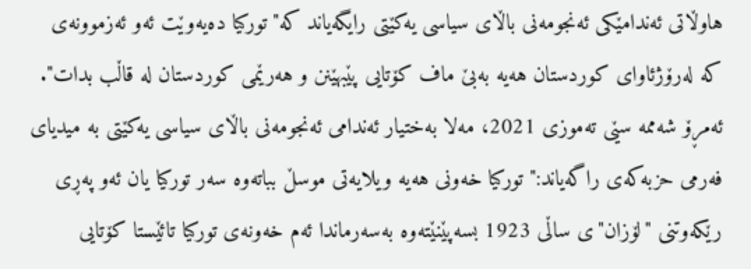هاوڵاتى ئه‌ندامێکى ئه‌نجومه‌نى باڵاى سیاسى یه‌کێتى رایگه‌یاند که‌"تورکیا ده‌یه‌وێت ئه‌و ئه‌زموونه‌ى که‌ له‌رۆژئاواى کوردستان هه‌یه‌ به‌بێ ماف کۆتایى پێبهێنن و هه‌رێمى کوردستان له‌ قاڵب بدات". ئه‌مڕۆ شه‌ممه‌ سێى ته‌موزى 2021، مه‌لا به‌ختیار ئه‌ندامى ئه‌نجومه‌نى باڵاى سیاسى یه‌کێتى به‌ میدیاى فه‌رمى حزبه‌که‌ى راگه‌یاند:" تورکیا خه‌ونى هه‌یه‌ ویلایه‌تى موسڵ بباته‌وه‌ سه‌ر تورکیا یان ئه‌و په‌ڕى رێکه‌وتنى "لۆزان"ى ساڵى 1923 بسه‌پێنێته‌وه‌ به‌سه‌رماندا ئه‌م خه‌ونه‌ى تورکیا تائێستا کۆتایى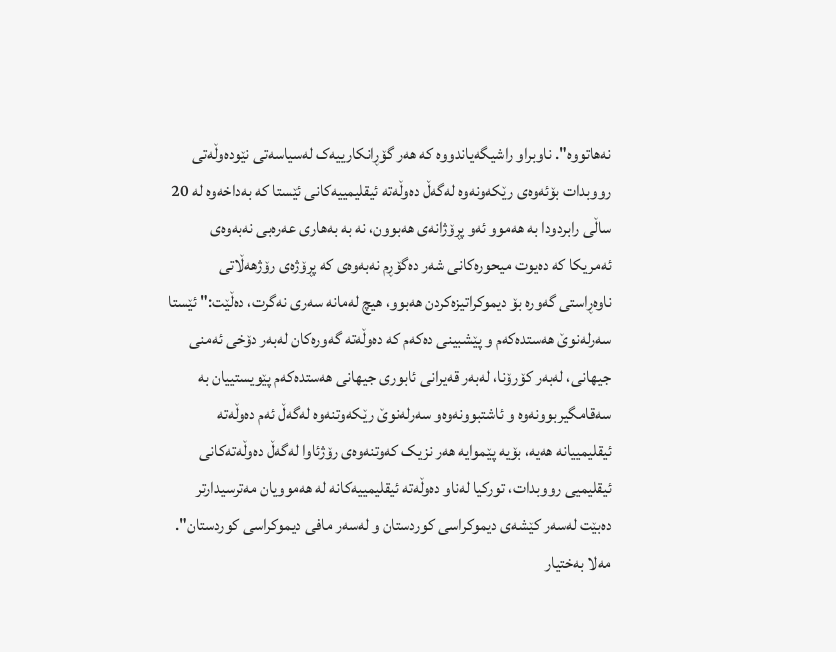نه‌هاتووه‌". ناوبراو راشیگه‌یاندووه‌ که‌ هه‌ر گۆڕانکارییه‌ک له‌سیاسه‌تى نێوده‌وڵه‌تى رووبدات بۆئه‌وه‌ى رێکه‌ونه‌وه‌ له‌گه‌ڵ ده‌وڵه‌ته‌ ئیقلیمییه‌کانى ئێستا که‌ به‌داخه‌وه‌ له‌ 20 ساڵى رابردودا به‌ هه‌موو ئه‌و پڕۆژانه‌ى هه‌بوون، نه‌ به‌ به‌هارى عه‌ره‌بى نه‌به‌وه‌ى ئه‌مریکا که‌ ده‌یوت میحوره‌کانى شه‌ر ده‌گۆڕم نه‌به‌وه‌ى که‌ پڕۆژه‌ى رۆژهه‌ڵاتى ناوه‌ڕاستى گه‌وره‌ بۆ دیموکراتیزه‌کردن هه‌بوو، هیچ له‌مانه‌ سه‌رى نه‌گرت، ده‌ڵێت:" ئێستا سه‌رله‌نوێ هه‌ستده‌که‌م و پێشبینى ده‌که‌م که‌ ده‌وڵه‌ته‌ گه‌وره‌کان له‌به‌ر دۆخى ئه‌منى جیهانی، له‌به‌ر کۆرۆنا، له‌به‌ر قه‌یرانى ئابورى جیهانى هه‌ستده‌که‌م پێویستییان به‌ سه‌قامگیربوونه‌وه‌ و ئاشتبوونه‌وه‌و سه‌رله‌نوێ رێکه‌وتنه‌وه‌ له‌گه‌ڵ ئه‌م ده‌وڵه‌ته‌ ئیقلیمییانه‌ هه‌یه‌، بۆیه‌ پێموایه‌ هه‌ر نزیک که‌وتنه‌وه‌ى رۆژئاوا له‌گه‌ڵ ده‌وڵه‌ته‌کانى ئیقلیمیى رووبدات، تورکیا له‌ناو ده‌وڵه‌ته‌ ئیقلیمییه‌کانه‌ له‌ هه‌موویان مه‌ترسیدارتر ده‌بێت له‌سه‌ر کێشه‌ى دیموکراسى کوردستان و له‌سه‌ر مافى دیموکراسى کوردستان". مه‌لا به‌ختیار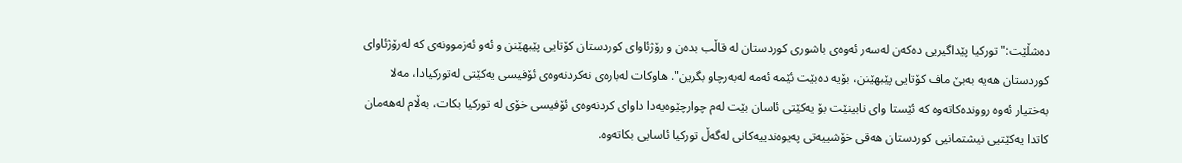ده‌شڵێت:" تورکیا پێداگیریى ده‌که‌ن له‌سه‌ر ئه‌وه‌ى باشورى کوردستان له‌ قاڵب بده‌ن و رۆژئاواى کوردستان کۆتایى پێبهێنن و ئه‌و ئه‌زموونه‌ى که‌ له‌رۆژئاواى کوردستان هه‌یه‌ به‌بێ ماف کۆتایى پێبهێنن، بۆیه‌ ده‌بێت ئێمه‌ ئه‌مه‌ له‌به‌رچاو بگرین". هاوکات له‌باره‌ى نه‌کردنه‌وه‌ى ئۆفیسى یه‌کێتى له‌تورکیادا، مه‌لا به‌ختیار ئه‌وه‌ روونده‌کاته‌وه‌ که‌ ئێستا واى نابینێت بۆ یه‌کێتى ئاسان بێت له‌م چوارچێوه‌یه‌دا داواى کردنه‌وه‌ى ئۆفیسى خۆى له‌ تورکیا بکات، به‌ڵام له‌هه‌مان کاتدا یه‌کێتیى نیشتمانیى کوردستان هه‌قى خۆشییه‌تى په‌یوه‌ندییه‌کانى له‌گه‌ڵ تورکیا ئاسایى بکاته‌وه‌.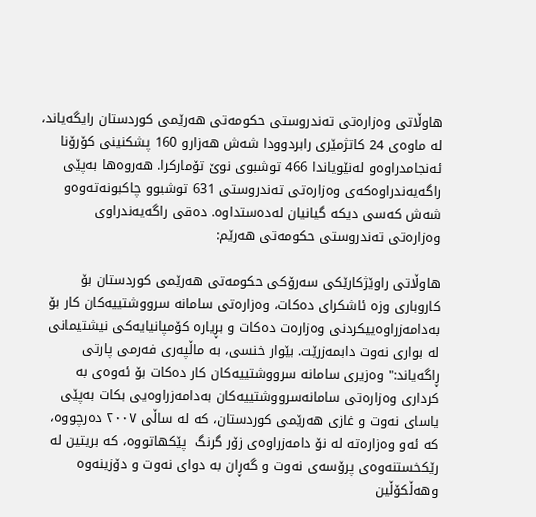هاوڵاتى ‌وه‌زاره‌تى ته‌ندروستى حکومه‌تى هه‌رێمى کوردستان رایگه‌یاند، له‌ ماوه‌ى 24 کاتژمێرى رابردوودا شه‌ش هه‌زارو 160 پشکنینى کۆرۆنا ئه‌نجامدراوه‌و له‌نێویاندا 466 توشبوى نوێ تۆمارکرا. هه‌روه‌ها به‌پێى راگه‌یه‌ندراوه‌که‌ى وه‌زاره‌تى ته‌ندروستى 631 توشبوو چاکبونه‌ته‌وه‌و شه‌ش که‌سی دیکه‌ گیانیان له‌ده‌ستداوه‌. ده‌قى راگه‌یه‌ندراوى وه‌زاره‌تى ته‌ندروستى حکومه‌تى هه‌رێم:

هاوڵاتى ‌راوێژکارێکى سه‌رۆکى حکومه‌تى ھه‌رێمى کوردستان بۆ کاروبارى وزه‌ ئاشکراى ده‌کات، وه‌زاره‌تى سامانه‌ سرووشتییه‌کان کار بۆ به‌دامه‌زراوه‌ییکردنى وه‌زاره‌ت ده‌کات و بڕیاره‌ کۆمپانیایه‌کى نیشتیمانى له‌ بوارى نه‌وت دابمه‌زرێت. بێوار خنسى، به‌ ماڵپه‌رى فه‌رمى پارتى ڕاگه‌یاند:" وه‌زیرى سامانه‌ سرووشتییه‌کان کار ده‌کات بۆ ئه‌وه‌ى به‌ کردارى وه‌زاره‌تى سامانه‌سرووشتییه‌کان به‌دامه‌زراوه‌یى بکات به‌پێى یاساى نه‌وت و غازى ھه‌رێمى کوردستان، که‌ له‌ ساڵى ٢٠٠٧ ده‌رچووه‌، که‌ ئه‌و وه‌زاره‌ته‌ له‌ نۆ دامه‌زراوه‌ى زۆر گرنگ  پێکھاتووه‌، که‌ بریتین له‌ رێکخستنه‌وه‌ى پرۆسه‌ى نه‌وت و گه‌ڕان به‌ دواى نه‌وت و دۆزینه‌وه‌ وھه‌ڵکۆڵین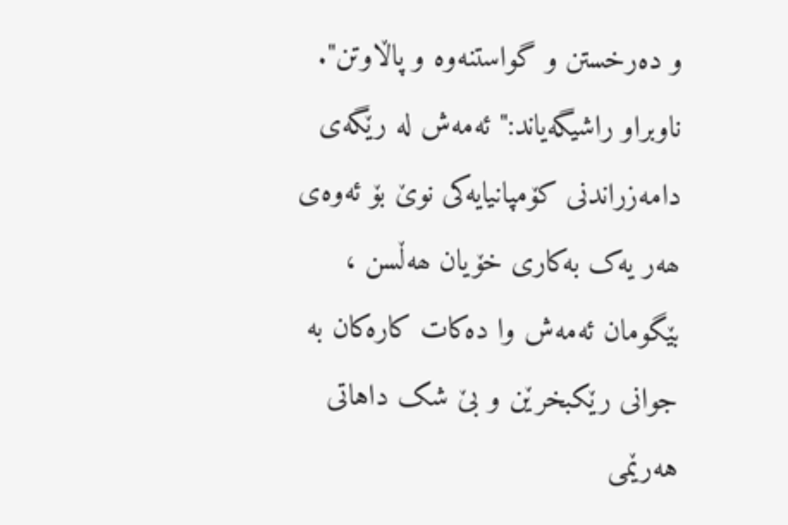و ده‌رخستن و گواستنه‌وه‌ و پاڵاوتن". ناوبراو راشیگه‌یاند:" ئه‌مه‌ش له‌ رێگه‌ى دامه‌زراندنى کۆمپانیایه‌کى نوێ بۆ ئه‌وه‌ى ھه‌ر یه‌ک به‌کارى خۆیان ھه‌ڵسن ، بێگومان ئه‌مه‌ش وا ده‌کات کاره‌کان به‌ جوانى رێکبخرێن و بێ شک داهاتى هه‌رێمى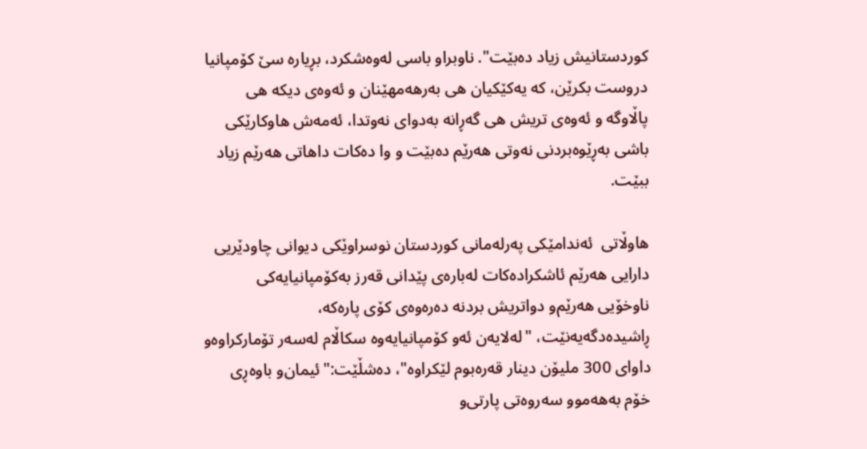کوردستانیش زیاد ده‌بێت". ناوبراو باسى له‌وه‌شکرد، بڕیاره‌ سێ کۆمپانیا دروست بکرێن، که‌ یه‌کێکیان ھى به‌رھه‌مھێنان و ئه‌وه‌ى دیکه‌ ھى پاڵاوگه‌ و ئه‌وه‌ى تریش ھى گه‌ڕانه‌ به‌دواى نه‌وتدا، ئه‌مه‌ش ھاوکارێکى باشى به‌ڕێوه‌بردنى نه‌وتى ھه‌رێم ده‌بێت و وا ده‌کات داھاتى ھه‌رێم زیاد ببێت.

هاوڵاتى  ئه‌ندامێكى په‌رله‌مانى كوردستان نوسراوێكى دیوانى چاودێریى دارایی هه‌رێم ئاشكراده‌كات له‌باره‌ى پێدانى قه‌رز به‌كۆمپانیایه‌كى ناوخۆیی هه‌رێم‌و دواتریش بردنه‌ ده‌ره‌وه‌ى كۆى پاره‌كه‌، ڕاشیده‌دگه‌یه‌نێت، "له‌لایه‌ن ئه‌و كۆمپانیایه‌وه‌ سكاڵام له‌سه‌ر تۆماركراوه‌و داواى 300 ملیۆن دینار قه‌ره‌بوم لێكراوه‌"، ده‌شڵێت:"ئیمان‌و باوەڕی خۆم بەھەموو سەروەتی پارتی‌و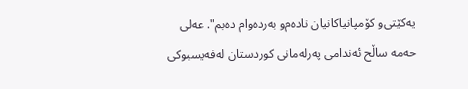یەکێتی‌و کۆمپانیاکانیان نادەم‌و به‌رده‌وام ده‌بم". عه‌لى حه‌مه‌ ساڵح ئەندامى په‌رله‌مانى كوردستان له‌فه‌یسبوكى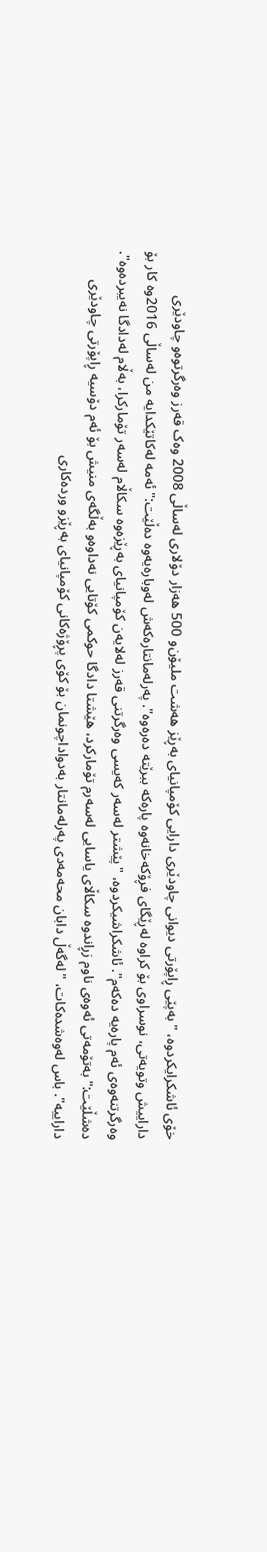خۆى ئاشكرایكردوه‌، "بەپێی ڕاپۆرتی دیوانی چاودێری دارایی کۆمپانیای بەڕێز هه‌شت ملیۆن‌و 500 ھەزار دۆلاری لەساڵی 2008 وەک قەرز وەرگرتوەو چاودێری داراییش وتویه‌تى، نوسراوی بۆ کراوە لەڕێگای فڕۆکەخانەوە پارەکە ببرێتە دەرەوە". په‌رله‌مانتاره‌كه‌ش له‌وباره‌یه‌وه‌ ده‌ڵێت:"ئه‌مه‌ له‌كاتێكدایه‌ من لەساڵی 2016وه‌ کار بۆ وەرگرتنەوەی ئەم پارەیه‌ دەکەم". ئاشكراشیكردوه‌، "پێشتر لەسەر كه‌یسى وه‌رگرتنى قه‌رز له‌لایه‌ن كۆمپانیاى به‌ڕێزه‌وه‌ سکاڵام له‌سه‌ر تۆمارکرا، به‌ڵام له‌دادگا نەیبردەوە".  ده‌شڵێت:"بەتۆمەتی ئەوەی ناوم زڕاندوە سکاڵای یاسایی لەسەرم تۆمارکرد، ھێشتا دادگا حوکمی کۆتایی نەداوەو بەڵگەی منیش بۆ ئەم دۆسیە ڕاپۆرتی چاودێری داراییە". باس له‌وه‌شده‌كات، "لەگەڵ دابان محەمەدى په‌رله‌مانتار بەدواداچونمان بۆ کۆی پڕۆژەکانی کۆمپانیای بەڕێزو وردەکاری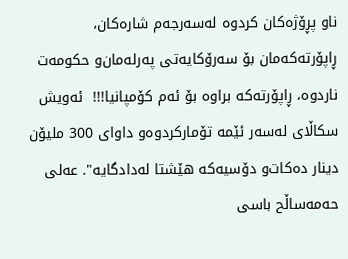ناو پڕۆژەکان کردوە لەسەرجەم شارەکان، ڕاپۆرتەکەمان بۆ سەرۆکایەتی پەرلەمان‌و حکومەت ناردوە، ڕاپۆرتەکە براوە بۆ ئەم کۆمپانیا!!!  ئەویش سکاڵای لەسەر ئێمە تۆمارکردوەو داوای 300 ملیۆن دینار دەکات‌و دۆسیەکە ھێشتا لەدادگایە". عه‌لى حه‌مه‌ساڵح باسى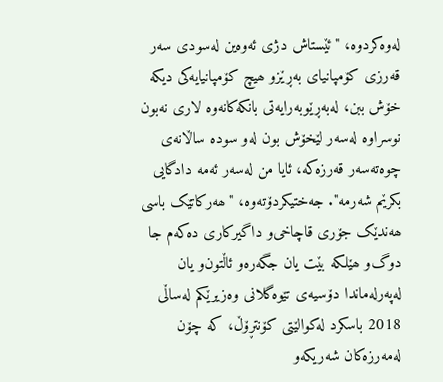له‌وه‌كردوه‌، "ئێستاش دژی ئەوەین لەسودی سەر قەرزی کۆمپانیای بەڕێزو ھیچ کۆمپانیایەکی دیکە خۆش ببن، لەبەڕێوبەرایەتی بانکەکانەوە لاری نەبون نوسراوە لەسەر لێخۆش بون لەو سودە ساڵانەی چوەتەسەر قەرزەکە، ئایا من لەسەر ئەمه‌ دادگایی بکرێم شەرمە". جه‌ختیكردۆته‌وه‌، "ھەرکاتێک باسی ھەندێک جۆری قاچاخی‌و داگیرکاری دەکەم جا دوگ‌و ھێلکە بێت یان جگەرەو ئاڵتون‌و یان لەپەرلەماندا دۆسیەی تێوەگلانی وەزیرێکم لەساڵی 2018 باسکرد لەکوالێتی کۆنتڕۆڵ، کە چۆن لەمەرزەکان شەریکەو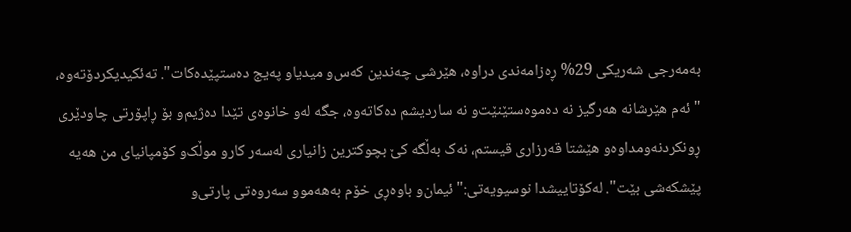بەمەرجی شەریکی 29% ڕەزامەندی دراوە، ھێرشی چەندین کەس‌و میدیاو پەیج دەستپێدەکات". ته‌ئكیدیكردۆته‌وه‌، "ئەم ھێرشانە ھەرگیز نە دەموەستێنێت‌و نە ساردیشم دەکاتەوە، جگە لەو خانوەی تێدا دەژیم‌و بۆ ڕاپۆرتی چاودێری ڕونکردنەومداوەو ھێشتا قەرزاری قیستم، نەک بەڵگە کێ بچوکترین زانیاری لەسەر کارو موڵک‌و کۆمپانیاى من ھەیە پێشکەشی بێت". له‌كۆتاییشدا نوسیویه‌تى:"ئیمان‌و باوەڕی خۆم بەھەموو سەروەتی پارتی‌و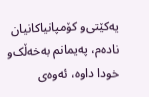یەکێتی‌و کۆمپانیاکانیان نادەم، پەیمانم بەخەڵک‌و خودا داوە، ئەوەی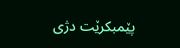پێمبکرێت دژی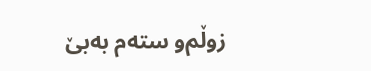زوڵم‌و ستەم بەبێ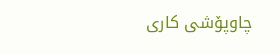چاوپۆشی کاری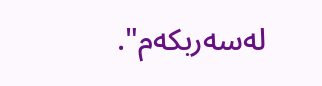لەسەربکەم".